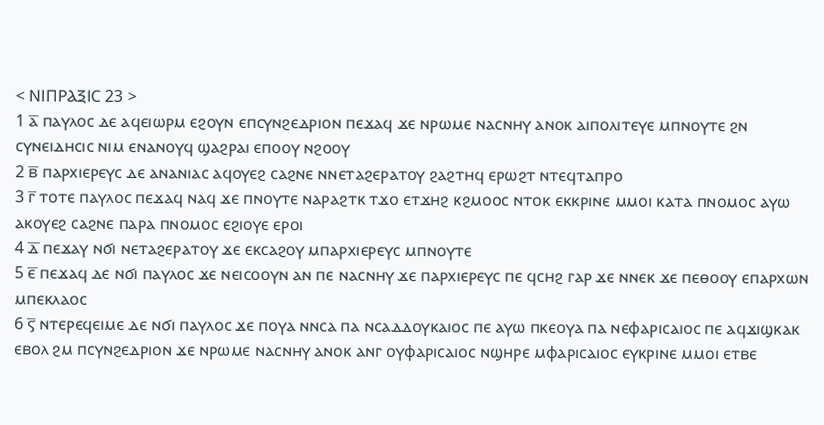< ⲚⲒⲠⲢⲀⲜⲒⲤ 23 >
1 ⲁ̅ ⲡⲁⲩⲗⲟⲥ ⲇⲉ ⲁϥⲉⲓⲱⲣⲙ ⲉϩⲟⲩⲛ ⲉⲡⲥⲩⲛϩⲉⲇⲣⲓⲟⲛ ⲡⲉϫⲁϥ ϫⲉ ⲛⲣⲱⲙⲉ ⲛⲁⲥⲛⲏⲩ ⲁⲛⲟⲕ ⲁⲓⲡⲟⲗⲓⲧⲉⲩⲉ ⲙⲡⲛⲟⲩⲧⲉ ϩⲛ ⲥⲩⲛⲉⲓⲇⲏⲥⲓⲥ ⲛⲓⲙ ⲉⲛⲁⲛⲟⲩϥ ϣⲁϩⲣⲁⲓ ⲉⲡⲟⲟⲩ ⲛϩⲟⲟⲩ
2 ⲃ̅ ⲡⲁⲣⲭⲓⲉⲣⲉⲩⲥ ⲇⲉ ⲁⲛⲁⲛⲓⲁⲥ ⲁϥⲟⲩⲉϩ ⲥⲁϩⲛⲉ ⲛⲛⲉⲧⲁϩⲉⲣⲁⲧⲟⲩ ϩⲁϩⲧⲏϥ ⲉⲣⲱϩⲧ ⲛⲧⲉϥⲧⲁⲡⲣⲟ
3 ⲅ̅ ⲧⲟⲧⲉ ⲡⲁⲩⲗⲟⲥ ⲡⲉϫⲁϥ ⲛⲁϥ ϫⲉ ⲡⲛⲟⲩⲧⲉ ⲛⲁⲣⲁϩⲧⲕ ⲧϫⲟ ⲉⲧϫⲏϩ ⲕϩⲙⲟⲟⲥ ⲛⲧⲟⲕ ⲉⲕⲕⲣⲓⲛⲉ ⲙⲙⲟⲓ ⲕⲁⲧⲁ ⲡⲛⲟⲙⲟⲥ ⲁⲩⲱ ⲁⲕⲟⲩⲉϩ ⲥⲁϩⲛⲉ ⲡⲁⲣⲁ ⲡⲛⲟⲙⲟⲥ ⲉϩⲓⲟⲩⲉ ⲉⲣⲟⲓ
4 ⲇ̅ ⲡⲉϫⲁⲩ ⲛϭⲓ ⲛⲉⲧⲁϩⲉⲣⲁⲧⲟⲩ ϫⲉ ⲉⲕⲥⲁϩⲟⲩ ⲙⲡⲁⲣⲭⲓⲉⲣⲉⲩⲥ ⲙⲡⲛⲟⲩⲧⲉ
5 ⲉ̅ ⲡⲉϫⲁϥ ⲇⲉ ⲛϭⲓ ⲡⲁⲩⲗⲟⲥ ϫⲉ ⲛⲉⲓⲥⲟⲟⲩⲛ ⲁⲛ ⲡⲉ ⲛⲁⲥⲛⲏⲩ ϫⲉ ⲡⲁⲣⲭⲓⲉⲣⲉⲩⲥ ⲡⲉ ϥⲥⲏϩ ⲅⲁⲣ ϫⲉ ⲛⲛⲉⲕ ϫⲉ ⲡⲉⲑⲟⲟⲩ ⲉⲡⲁⲣⲭⲱⲛ ⲙⲡⲉⲕⲗⲁⲟⲥ
6 ⲋ̅ ⲛⲧⲉⲣⲉϥⲉⲓⲙⲉ ⲇⲉ ⲛϭⲓ ⲡⲁⲩⲗⲟⲥ ϫⲉ ⲡⲟⲩⲁ ⲛⲛⲥⲁ ⲡⲁ ⲛⲥⲁⲇⲇⲟⲩⲕⲁⲓⲟⲥ ⲡⲉ ⲁⲩⲱ ⲡⲕⲉⲟⲩⲁ ⲡⲁ ⲛⲉⲫⲁⲣⲓⲥⲁⲓⲟⲥ ⲡⲉ ⲁϥϫⲓϣⲕⲁⲕ ⲉⲃⲟⲗ ϩⲙ ⲡⲥⲩⲛϩⲉⲇⲣⲓⲟⲛ ϫⲉ ⲛⲣⲱⲙⲉ ⲛⲁⲥⲛⲏⲩ ⲁⲛⲟⲕ ⲁⲛⲅ ⲟⲩⲫⲁⲣⲓⲥⲁⲓⲟⲥ ⲛϣⲏⲣⲉ ⲙⲫⲁⲣⲓⲥⲁⲓⲟⲥ ⲉⲩⲕⲣⲓⲛⲉ ⲙⲙⲟⲓ ⲉⲧⲃⲉ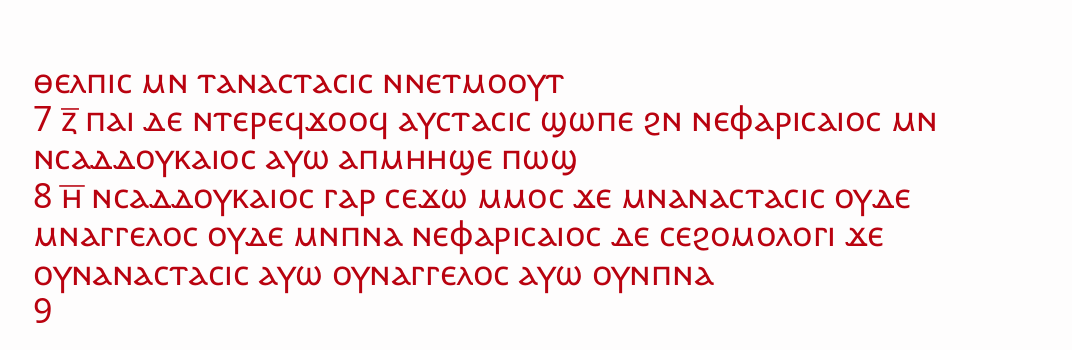ⲑⲉⲗⲡⲓⲥ ⲙⲛ ⲧⲁⲛⲁⲥⲧⲁⲥⲓⲥ ⲛⲛⲉⲧⲙⲟⲟⲩⲧ
7 ⲍ̅ ⲡⲁⲓ ⲇⲉ ⲛⲧⲉⲣⲉϥϫⲟⲟϥ ⲁⲩⲥⲧⲁⲥⲓⲥ ϣⲱⲡⲉ ϩⲛ ⲛⲉⲫⲁⲣⲓⲥⲁⲓⲟⲥ ⲙⲛ ⲛⲥⲁⲇⲇⲟⲩⲕⲁⲓⲟⲥ ⲁⲩⲱ ⲁⲡⲙⲏⲏϣⲉ ⲡⲱϣ
8 ⲏ̅ ⲛⲥⲁⲇⲇⲟⲩⲕⲁⲓⲟⲥ ⲅⲁⲣ ⲥⲉϫⲱ ⲙⲙⲟⲥ ϫⲉ ⲙⲛⲁⲛⲁⲥⲧⲁⲥⲓⲥ ⲟⲩⲇⲉ ⲙⲛⲁⲅⲅⲉⲗⲟⲥ ⲟⲩⲇⲉ ⲙⲛⲡⲛⲁ ⲛⲉⲫⲁⲣⲓⲥⲁⲓⲟⲥ ⲇⲉ ⲥⲉϩⲟⲙⲟⲗⲟⲅⲓ ϫⲉ ⲟⲩⲛⲁⲛⲁⲥⲧⲁⲥⲓⲥ ⲁⲩⲱ ⲟⲩⲛⲁⲅⲅⲉⲗⲟⲥ ⲁⲩⲱ ⲟⲩⲛⲡⲛⲁ
9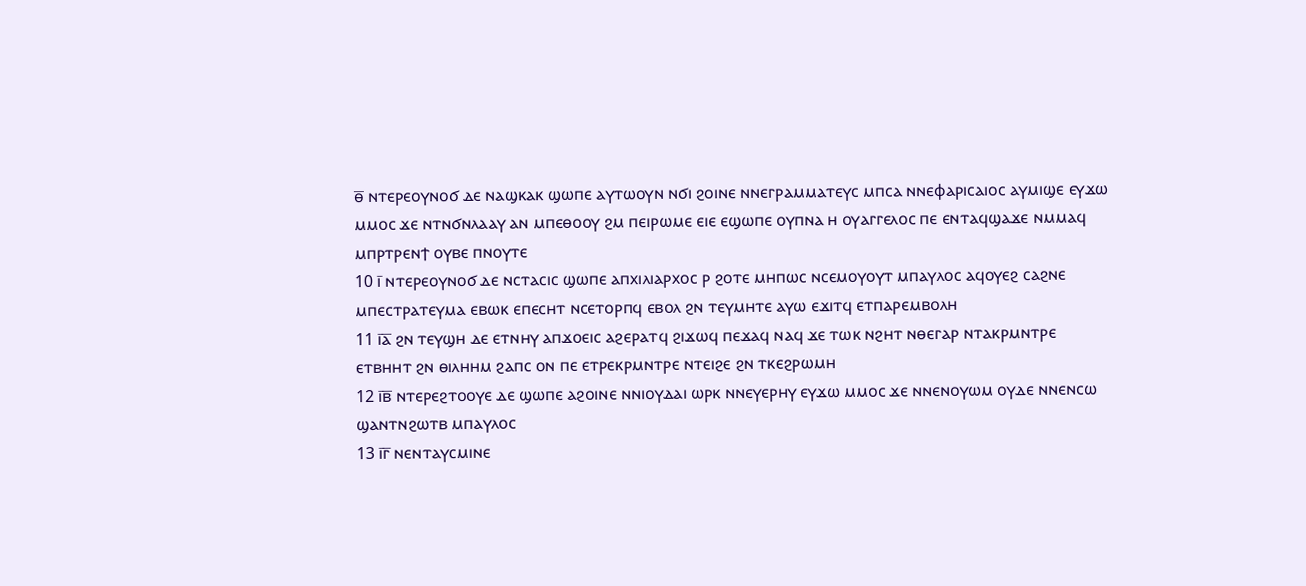ⲑ̅ ⲛⲧⲉⲣⲉⲟⲩⲛⲟϭ ⲇⲉ ⲛⲁϣⲕⲁⲕ ϣⲱⲡⲉ ⲁⲩⲧⲱⲟⲩⲛ ⲛϭⲓ ϩⲟⲓⲛⲉ ⲛⲛⲉⲅⲣⲁⲙⲙⲁⲧⲉⲩⲥ ⲙⲡⲥⲁ ⲛⲛⲉⲫⲁⲣⲓⲥⲁⲓⲟⲥ ⲁⲩⲙⲓϣⲉ ⲉⲩϫⲱ ⲙⲙⲟⲥ ϫⲉ ⲛⲧⲛϭⲛⲗⲁⲁⲩ ⲁⲛ ⲙⲡⲉⲑⲟⲟⲩ ϩⲙ ⲡⲉⲓⲣⲱⲙⲉ ⲉⲓⲉ ⲉϣⲱⲡⲉ ⲟⲩⲡⲛⲁ ⲏ ⲟⲩⲁⲅⲅⲉⲗⲟⲥ ⲡⲉ ⲉⲛⲧⲁϥϣⲁϫⲉ ⲛⲙⲙⲁϥ ⲙⲡⲣⲧⲣⲉⲛϯ ⲟⲩⲃⲉ ⲡⲛⲟⲩⲧⲉ
10 ⲓ̅ ⲛⲧⲉⲣⲉⲟⲩⲛⲟϭ ⲇⲉ ⲛⲥⲧⲁⲥⲓⲥ ϣⲱⲡⲉ ⲁⲡⲭⲓⲗⲓⲁⲣⲭⲟⲥ ⲣ ϩⲟⲧⲉ ⲙⲏⲡⲱⲥ ⲛⲥⲉⲙⲟⲩⲟⲩⲧ ⲙⲡⲁⲩⲗⲟⲥ ⲁϥⲟⲩⲉϩ ⲥⲁϩⲛⲉ ⲙⲡⲉⲥⲧⲣⲁⲧⲉⲩⲙⲁ ⲉⲃⲱⲕ ⲉⲡⲉⲥⲏⲧ ⲛⲥⲉⲧⲟⲣⲡϥ ⲉⲃⲟⲗ ϩⲛ ⲧⲉⲩⲙⲏⲧⲉ ⲁⲩⲱ ⲉϫⲓⲧϥ ⲉⲧⲡⲁⲣⲉⲙⲃⲟⲗⲏ
11 ⲓ̅ⲁ̅ ϩⲛ ⲧⲉⲩϣⲏ ⲇⲉ ⲉⲧⲛⲏⲩ ⲁⲡϫⲟⲉⲓⲥ ⲁϩⲉⲣⲁⲧϥ ϩⲓϫⲱϥ ⲡⲉϫⲁϥ ⲛⲁϥ ϫⲉ ⲧⲱⲕ ⲛϩⲏⲧ ⲛⲑⲉⲅⲁⲣ ⲛⲧⲁⲕⲣⲙⲛⲧⲣⲉ ⲉⲧⲃⲏⲏⲧ ϩⲛ ⲑⲓⲗⲏⲏⲙ ϩⲁⲡⲥ ⲟⲛ ⲡⲉ ⲉⲧⲣⲉⲕⲣⲙⲛⲧⲣⲉ ⲛⲧⲉⲓϩⲉ ϩⲛ ⲧⲕⲉϩⲣⲱⲙⲏ
12 ⲓ̅ⲃ̅ ⲛⲧⲉⲣⲉϩⲧⲟⲟⲩⲉ ⲇⲉ ϣⲱⲡⲉ ⲁϩⲟⲓⲛⲉ ⲛⲛⲓⲟⲩⲇⲁⲓ ⲱⲣⲕ ⲛⲛⲉⲩⲉⲣⲏⲩ ⲉⲩϫⲱ ⲙⲙⲟⲥ ϫⲉ ⲛⲛⲉⲛⲟⲩⲱⲙ ⲟⲩⲇⲉ ⲛⲛⲉⲛⲥⲱ ϣⲁⲛⲧⲛϩⲱⲧⲃ ⲙⲡⲁⲩⲗⲟⲥ
13 ⲓ̅ⲅ̅ ⲛⲉⲛⲧⲁⲩⲥⲙⲓⲛⲉ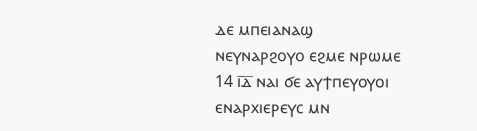ⲇⲉ ⲙⲡⲉⲓⲁⲛⲁϣ ⲛⲉⲩⲛⲁⲣϩⲟⲩⲟ ⲉϩⲙⲉ ⲛⲣⲱⲙⲉ
14 ⲓ̅ⲇ̅ ⲛⲁⲓ ϭⲉ ⲁⲩϯⲡⲉⲩⲟⲩⲟⲓ ⲉⲛⲁⲣⲭⲓⲉⲣⲉⲩⲥ ⲙⲛ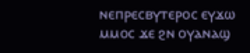ⲛⲉⲡⲣⲉⲥⲃⲩⲧⲉⲣⲟⲥ ⲉⲩϫⲱ ⲙⲙⲟⲥ ϫⲉ ϩⲛ ⲟⲩⲁⲛⲁϣ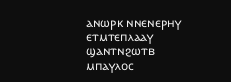ⲁⲛⲱⲣⲕ ⲛⲛⲉⲛⲉⲣⲏⲩ ⲉⲧⲙⲧⲉⲡⲗⲁⲁⲩ ϣⲁⲛⲧⲛϩⲱⲧⲃ ⲙⲡⲁⲩⲗⲟⲥ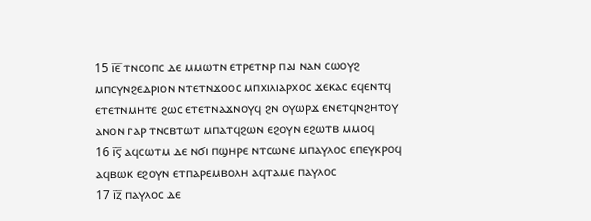15 ⲓ̅ⲉ̅ ⲧⲛⲥⲟⲡⲥ ⲇⲉ ⲙⲙⲱⲧⲛ ⲉⲧⲣⲉⲧⲛⲣ ⲡⲁⲓ ⲛⲁⲛ ⲥⲱⲟⲩϩ ⲙⲡⲥⲩⲛϩⲉⲇⲣⲓⲟⲛ ⲛⲧⲉⲧⲛϫⲟⲟⲥ ⲙⲡⲭⲓⲗⲓⲁⲣⲭⲟⲥ ϫⲉⲕⲁⲥ ⲉϥⲉⲛⲧϥ ⲉⲧⲉⲧⲛⲙⲏⲧⲉ ϩⲱⲥ ⲉⲧⲉⲧⲛⲁϫⲛⲟⲩϥ ϩⲛ ⲟⲩⲱⲣϫ ⲉⲛⲉⲧϥⲛϩⲏⲧⲟⲩ ⲁⲛⲟⲛ ⲅⲁⲣ ⲧⲛⲥⲃⲧⲱⲧ ⲙⲡⲁⲧϥϩⲱⲛ ⲉϩⲟⲩⲛ ⲉϩⲱⲧⲃ ⲙⲙⲟϥ
16 ⲓ̅ⲋ̅ ⲁϥⲥⲱⲧⲙ ⲇⲉ ⲛϭⲓ ⲡϣⲏⲣⲉ ⲛⲧⲥⲱⲛⲉ ⲙⲡⲁⲩⲗⲟⲥ ⲉⲡⲉⲩⲕⲣⲟϥ ⲁϥⲃⲱⲕ ⲉϩⲟⲩⲛ ⲉⲧⲡⲁⲣⲉⲙⲃⲟⲗⲏ ⲁϥⲧⲁⲙⲉ ⲡⲁⲩⲗⲟⲥ
17 ⲓ̅ⲍ̅ ⲡⲁⲩⲗⲟⲥ ⲇⲉ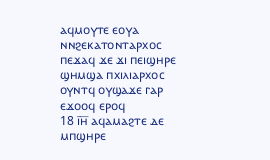ⲁϥⲙⲟⲩⲧⲉ ⲉⲟⲩⲁ ⲛⲛϩⲉⲕⲁⲧⲟⲛⲧⲁⲣⲭⲟⲥ ⲡⲉϫⲁϥ ϫⲉ ϫⲓ ⲡⲉⲓϣⲏⲣⲉ ϣⲏⲙϣⲁ ⲡⲭⲓⲗⲓⲁⲣⲭⲟⲥ ⲟⲩⲛⲧϥ ⲟⲩϣⲁϫⲉ ⲅⲁⲣ ⲉϫⲟⲟϥ ⲉⲣⲟϥ
18 ⲓ̅ⲏ̅ ⲁϥⲁⲙⲁϩⲧⲉ ⲇⲉ ⲙⲡϣⲏⲣⲉ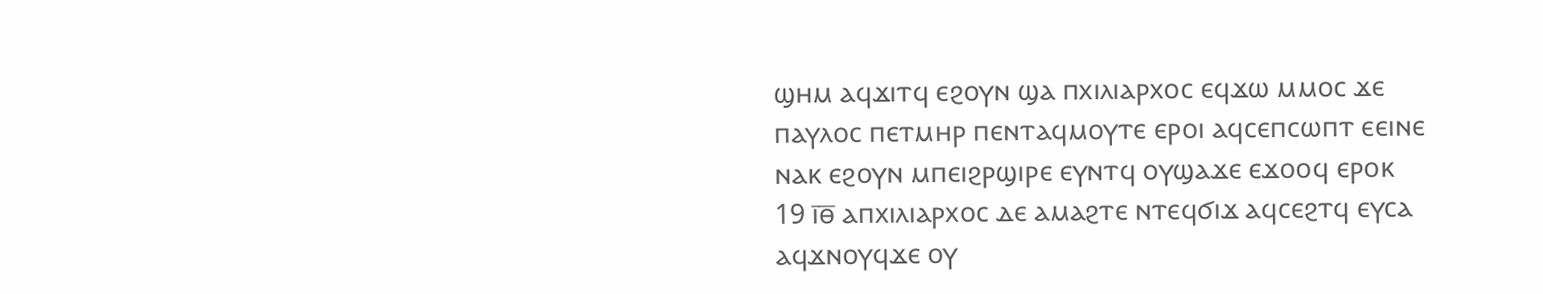ϣⲏⲙ ⲁϥϫⲓⲧϥ ⲉϩⲟⲩⲛ ϣⲁ ⲡⲭⲓⲗⲓⲁⲣⲭⲟⲥ ⲉϥϫⲱ ⲙⲙⲟⲥ ϫⲉ ⲡⲁⲩⲗⲟⲥ ⲡⲉⲧⲙⲏⲣ ⲡⲉⲛⲧⲁϥⲙⲟⲩⲧⲉ ⲉⲣⲟⲓ ⲁϥⲥⲉⲡⲥⲱⲡⲧ ⲉⲉⲓⲛⲉ ⲛⲁⲕ ⲉϩⲟⲩⲛ ⲙⲡⲉⲓϩⲣϣⲓⲣⲉ ⲉⲩⲛⲧϥ ⲟⲩϣⲁϫⲉ ⲉϫⲟⲟϥ ⲉⲣⲟⲕ
19 ⲓ̅ⲑ̅ ⲁⲡⲭⲓⲗⲓⲁⲣⲭⲟⲥ ⲇⲉ ⲁⲙⲁϩⲧⲉ ⲛⲧⲉϥϭⲓϫ ⲁϥⲥⲉϩⲧϥ ⲉⲩⲥⲁ ⲁϥϫⲛⲟⲩϥϫⲉ ⲟⲩ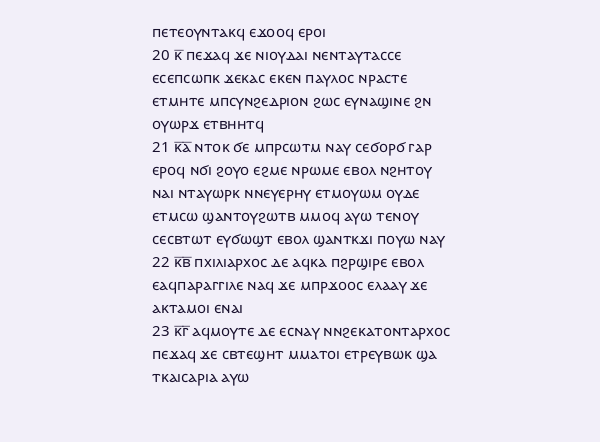ⲡⲉⲧⲉⲟⲩⲛⲧⲁⲕϥ ⲉϫⲟⲟϥ ⲉⲣⲟⲓ
20 ⲕ̅ ⲡⲉϫⲁϥ ϫⲉ ⲛⲓⲟⲩⲇⲁⲓ ⲛⲉⲛⲧⲁⲩⲧⲁⲥⲥⲉ ⲉⲥⲉⲡⲥⲱⲡⲕ ϫⲉⲕⲁⲥ ⲉⲕⲉⲛ ⲡⲁⲩⲗⲟⲥ ⲛⲣⲁⲥⲧⲉ ⲉⲧⲙⲏⲧⲉ ⲙⲡⲥⲩⲛϩⲉⲇⲣⲓⲟⲛ ϩⲱⲥ ⲉⲩⲛⲁϣⲓⲛⲉ ϩⲛ ⲟⲩⲱⲣϫ ⲉⲧⲃⲏⲏⲧϥ
21 ⲕ̅ⲁ̅ ⲛⲧⲟⲕ ϭⲉ ⲙⲡⲣⲥⲱⲧⲙ ⲛⲁⲩ ⲥⲉϭⲟⲣϭ ⲅⲁⲣ ⲉⲣⲟϥ ⲛϭⲓ ϩⲟⲩⲟ ⲉϩⲙⲉ ⲛⲣⲱⲙⲉ ⲉⲃⲟⲗ ⲛϩⲏⲧⲟⲩ ⲛⲁⲓ ⲛⲧⲁⲩⲱⲣⲕ ⲛⲛⲉⲩⲉⲣⲏⲩ ⲉⲧⲙⲟⲩⲱⲙ ⲟⲩⲇⲉ ⲉⲧⲙⲥⲱ ϣⲁⲛⲧⲟⲩϩⲱⲧⲃ ⲙⲙⲟϥ ⲁⲩⲱ ⲧⲉⲛⲟⲩ ⲥⲉⲥⲃⲧⲱⲧ ⲉⲩϭⲱϣⲧ ⲉⲃⲟⲗ ϣⲁⲛⲧⲕϫⲓ ⲡⲟⲩⲱ ⲛⲁⲩ
22 ⲕ̅ⲃ̅ ⲡⲭⲓⲗⲓⲁⲣⲭⲟⲥ ⲇⲉ ⲁϥⲕⲁ ⲡϩⲣϣⲓⲣⲉ ⲉⲃⲟⲗ ⲉⲁϥⲡⲁⲣⲁⲅⲅⲓⲗⲉ ⲛⲁϥ ϫⲉ ⲙⲡⲣϫⲟⲟⲥ ⲉⲗⲁⲁⲩ ϫⲉ ⲁⲕⲧⲁⲙⲟⲓ ⲉⲛⲁⲓ
23 ⲕ̅ⲅ̅ ⲁϥⲙⲟⲩⲧⲉ ⲇⲉ ⲉⲥⲛⲁⲩ ⲛⲛϩⲉⲕⲁⲧⲟⲛⲧⲁⲣⲭⲟⲥ ⲡⲉϫⲁϥ ϫⲉ ⲥⲃⲧⲉϣⲏⲧ ⲙⲙⲁⲧⲟⲓ ⲉⲧⲣⲉⲩⲃⲱⲕ ϣⲁ ⲧⲕⲁⲓⲥⲁⲣⲓⲁ ⲁⲩⲱ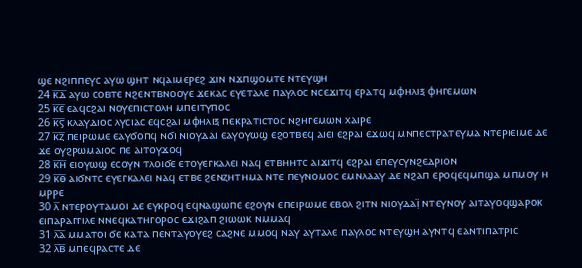ϣⲉ ⲛϩⲓⲡⲡⲉⲩⲥ ⲁⲩⲱ ϣⲏⲧ ⲛϥⲁⲓⲙⲉⲣⲉϩ ϫⲓⲛ ⲛϫⲡϣⲟⲙⲧⲉ ⲛⲧⲉⲩϣⲏ
24 ⲕ̅ⲇ̅ ⲁⲩⲱ ⲥⲟⲃⲧⲉ ⲛϩⲉⲛⲧⲃⲛⲟⲟⲩⲉ ϫⲉⲕⲁⲥ ⲉⲩⲉⲧⲁⲗⲉ ⲡⲁⲩⲗⲟⲥ ⲛⲥⲉϫⲓⲧϥ ⲉⲣⲁⲧϥ ⲙⲫⲏⲗⲓⲝ ⲫⲏⲅⲉⲙⲱⲛ
25 ⲕ̅ⲉ̅ ⲉⲁϥⲥϩⲁⲓ ⲛⲟⲩⲉⲡⲓⲥⲧⲟⲗⲏ ⲙⲡⲉⲓⲧⲩⲡⲟⲥ
26 ⲕ̅ⲋ̅ ⲕⲗⲁⲩⲇⲓⲟⲥ ⲗⲩⲥⲓⲁⲥ ⲉϥⲥϩⲁⲓ ⲙⲫⲏⲗⲓⲝ ⲡⲉⲕⲣⲁⲧⲓⲥⲧⲟⲥ ⲛϩⲏⲅⲉⲙⲱⲛ ⲭⲁⲓⲣⲉ
27 ⲕ̅ⲍ̅ ⲡⲉⲓⲣⲱⲙⲉ ⲉⲁⲩϭⲟⲡϥ ⲛϭⲓ ⲛⲓⲟⲩⲇⲁⲓ ⲉⲁⲩⲟⲩⲱϣ ⲉϩⲟⲧⲃⲉϥ ⲁⲓⲉⲓ ⲉϩⲣⲁⲓ ⲉϫⲱϥ ⲙⲛⲡⲉⲥⲧⲣⲁⲧⲉⲩⲙⲁ ⲛⲧⲉⲣⲓⲉⲓⲙⲉ ⲇⲉ ϫⲉ ⲟⲩϩⲣⲱⲙⲁⲓⲟⲥ ⲡⲉ ⲁⲓⲧⲟⲩϫⲟϥ
28 ⲕ̅ⲏ̅ ⲉⲓⲟⲩⲱϣ ⲉⲥⲟⲩⲛ ⲧⲗⲟⲓϭⲉ ⲉⲧⲟⲩⲉⲅⲕⲁⲗⲉⲓ ⲛⲁϥ ⲉⲧⲃⲏⲏⲧⲥ ⲁⲓϫⲓⲧϥ ⲉϩⲣⲁⲓ ⲉⲡⲉⲩⲥⲩⲛϩⲉⲇⲣⲓⲟⲛ
29 ⲕ̅ⲑ̅ ⲁⲓϭⲛⲧⲥ ⲉⲩⲉⲅⲕⲁⲗⲉⲓ ⲛⲁϥ ⲉⲧⲃⲉ ϩⲉⲛⲍⲏⲧⲏⲙⲁ ⲛⲧⲉ ⲡⲉⲩⲛⲟⲙⲟⲥ ⲉⲙⲛⲗⲁⲁⲩ ⲇⲉ ⲛϩⲁⲡ ⲉⲣⲟϥⲉϥⲙⲡϣⲁ ⲙⲡⲙⲟⲩ ⲏ ⲙⲣⲣⲉ
30 ⲗ̅ ⲛⲧⲉⲣⲟⲩⲧⲁⲙⲟⲓ ⲇⲉ ⲉⲩⲕⲣⲟϥ ⲉϥⲛⲁϣⲱⲡⲉ ⲉϩⲟⲩⲛ ⲉⲡⲉⲓⲣⲱⲙⲉ ⲉⲃⲟⲗ ϩⲓⲧⲛ ⲛⲓⲟⲩⲇⲁⲓ̣̈ ⲛⲧⲉⲩⲛⲟⲩ ⲁⲓⲧⲁⲩⲟϥϣⲁⲣⲟⲕ ⲉⲓⲡⲁⲣⲁⲅⲅⲓⲗⲉ ⲛⲛⲉϥⲕⲁⲧⲏⲅⲟⲣⲟⲥ ⲉϫⲓϩⲁⲡ ϩⲓⲱⲱⲕ ⲛⲙⲙⲁϥ
31 ⲗ̅ⲁ̅ ⲙⲙⲁⲧⲟⲓ ϭⲉ ⲕⲁⲧⲁ ⲡⲉⲛⲧⲁⲩⲟⲩⲉϩ ⲥⲁϩⲛⲉ ⲙⲙⲟϥ ⲛⲁⲩ ⲁⲩⲧⲁⲗⲉ ⲡⲁⲩⲗⲟⲥ ⲛⲧⲉⲩϣⲏ ⲁⲩⲛⲧϥ ⲉⲁⲛⲧⲓⲡⲁⲧⲣⲓⲥ
32 ⲗ̅ⲃ̅ ⲙⲡⲉϥⲣⲁⲥⲧⲉ ⲇⲉ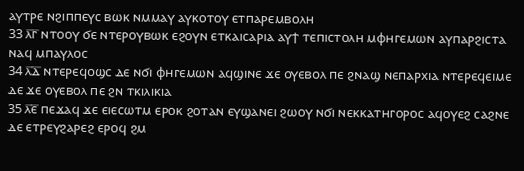ⲁⲩⲧⲣⲉ ⲛϩⲓⲡⲡⲉⲩⲥ ⲃⲱⲕ ⲛⲙⲙⲁⲩ ⲁⲩⲕⲟⲧⲟⲩ ⲉⲧⲡⲁⲣⲉⲙⲃⲟⲗⲏ
33 ⲗ̅ⲅ̅ ⲛⲧⲟⲟⲩ ϭⲉ ⲛⲧⲉⲣⲟⲩⲃⲱⲕ ⲉϩⲟⲩⲛ ⲉⲧⲕⲁⲓⲥⲁⲣⲓⲁ ⲁⲩϯ ⲧⲉⲡⲓⲥⲧⲟⲗⲏ ⲙⲫⲏⲅⲉⲙⲱⲛ ⲁⲩⲡⲁⲣϩⲓⲥⲧⲁ ⲛⲁϥ ⲙⲡⲁⲩⲗⲟⲥ
34 ⲗ̅ⲇ̅ ⲛⲧⲉⲣⲉϥⲟϣⲥ ⲇⲉ ⲛϭⲓ ⲫⲏⲅⲉⲙⲱⲛ ⲁϥϣⲓⲛⲉ ϫⲉ ⲟⲩⲉⲃⲟⲗ ⲡⲉ ϩⲛⲁϣ ⲛⲉⲡⲁⲣⲭⲓⲁ ⲛⲧⲉⲣⲉϥⲉⲓⲙⲉ ⲇⲉ ϫⲉ ⲟⲩⲉⲃⲟⲗ ⲡⲉ ϩⲛ ⲧⲕⲓⲗⲓⲕⲓⲁ
35 ⲗ̅ⲉ̅ ⲡⲉϫⲁϥ ϫⲉ ⲉⲓⲉⲥⲱⲧⲙ ⲉⲣⲟⲕ ϩⲟⲧⲁⲛ ⲉⲩϣⲁⲛⲉⲓ ϩⲱⲟⲩ ⲛϭⲓ ⲛⲉⲕⲕⲁⲧⲏⲅⲟⲣⲟⲥ ⲁϥⲟⲩⲉϩ ⲥⲁϩⲛⲉ ⲇⲉ ⲉⲧⲣⲉⲩϩⲁⲣⲉϩ ⲉⲣⲟϥ ϩⲙ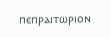ⲡⲉⲡⲣⲁⲓⲧⲱⲣⲓⲟⲛ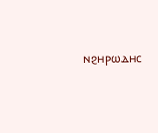ⲛϩⲏⲣⲱⲇⲏⲥ